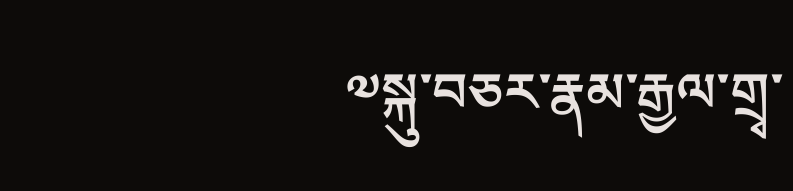༧སྐུ་བཅར་རྣམ་རྒྱལ་གྲྭ་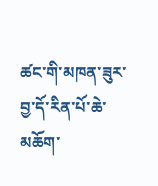ཚང་གི་མཁན་ཟུར་བྱ་དོ་རིན་པོ་ཆེ་མཆོག་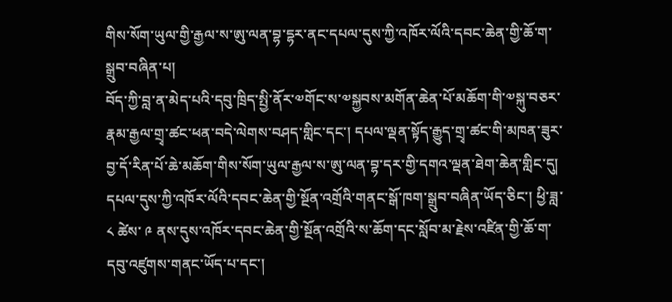གིས་སོག་ཡུལ་གྱི་རྒྱལ་ས་ཨུ་ལན་བྷ་དྷར་ནང་དཔལ་དུས་ཀྱི་འཁོར་ལོའི་དབང་ཆེན་གྱི་ཆོ་ག་སྒྲུབ་བཞིན་པ།
བོད་ཀྱི་བླ་ན་མེད་པའི་དབུ་ཁྲིད་སྤྱི་ནོར་༧གོང་ས་༧སྐྱབས་མགོན་ཆེན་པོ་མཆོག་གི་༧སྐུ་བཅར་རྣམ་རྒྱལ་གྲྭ་ཚང་ཕན་བདེ་ལེགས་བཤད་གླིང་དང་། དཔལ་ལྡན་སྟོད་རྒྱུད་གྲྭ་ཚང་གི་མཁན་ཟུར་བྱ་དོ་རིན་པོ་ཆེ་མཆོག་གིས་སོག་ཡུལ་རྒྱལ་ས་ཨུ་ལན་བྷ་དར་གྱི་དགའ་ལྡན་ཐེག་ཆེན་གླིང་དུ། དཔལ་དུས་ཀྱི་འཁོར་ལོའི་དབང་ཆེན་གྱི་སྔོན་འགྲོའི་གནང་སྒོ་ཁག་སྒྲུབ་བཞིན་ཡོད་ཅིང་། ཕྱི་ཟླ་ ༨ ཚེས་ ༩ ནས་དུས་འཁོར་དབང་ཆེན་གྱི་སྔོན་འགྲོའི་ས་ཆོག་དང་སློབ་མ་རྗེས་འཛིན་གྱི་ཆོ་ག་དབུ་འཛུགས་གནང་ཡོད་པ་དང་།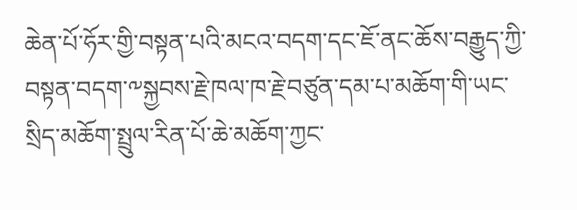ཆེན་པོ་ཧོར་གྱི་བསྟན་པའི་མངའ་བདག་དང་ཇོ་ནང་ཆོས་བརྒྱུད་ཀྱི་བསྟན་བདག་༸སྐྱབས་རྗེ་ཁལ་ཁ་རྗེ་བཙུན་དམ་པ་མཆོག་གི་ཡང་སྲིད་མཆོག་སྤྲུལ་རིན་པོ་ཆེ་མཆོག་ཀྱང་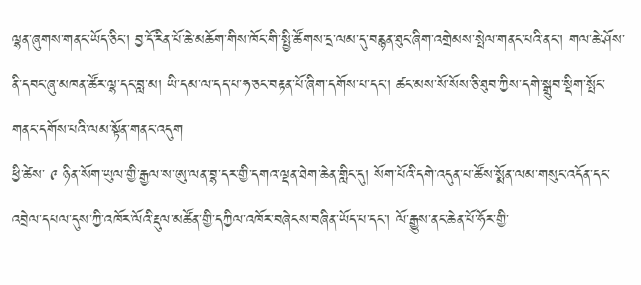ལྷན་ཞུགས་གནང་ཡོད་ཅིང་། བྱ་དོ་རིན་པོ་ཆེ་མཆོག་གིས་ཁོང་གི་སྤྱི་ཚོགས་དྲ་ལམ་དུ་བརྙན་ཐུང་ཞིག་འགྲེམས་སྤེལ་གནང་པའི་ནང་། གལ་ཆེ་ཤོས་ནི་དབང་ཞུ་མཁན་ཚོར་ལྷ་དང་བླ་མ། ཡི་དམ་ལ་དད་པ་ཧ་ཅང་བརྟན་པོ་ཞིག་དགོས་པ་དང་། ཚང་མས་སོ་སོས་ཅི་ཐུབ་ཀྱིས་དགེ་སྒྲུབ་སྡིག་སྤོང་གནང་དགོས་པའི་ལམ་སྟོན་གནང་འདུག
ཕྱི་ཚེས་ ༩ ཉིན་སོག་ཡུལ་གྱི་རྒྱལ་ས་ཨུ་ལན་བྷ་དར་གྱི་དགའ་ལྡན་ཐེག་ཆེན་གླིང་དུ། སོག་པོའི་དགེ་འདུན་པ་ཚོས་སྨོན་ལམ་གསུང་འདོན་དང་འབྲེལ་དཔལ་དུས་ཀྱི་འཁོར་ལོའི་རྡུལ་མཚོན་གྱི་དཀྱིལ་འཁོར་བཞེངས་བཞིན་ཡོད་པ་དང་། ལོ་རྒྱུས་ནང་ཆེན་པོ་ཧོར་གྱི་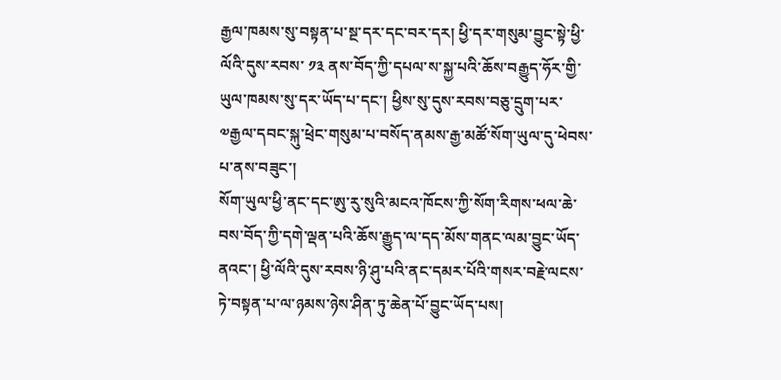རྒྱལ་ཁམས་སུ་བསྟན་པ་སྔ་དར་དང་བར་དར། ཕྱི་དར་གསུམ་བྱུང་སྟེ་ཕྱི་ལོའི་དུས་རབས་ ༡༣ ནས་བོད་ཀྱི་དཔལ་ས་སྐྱ་པའི་ཆོས་བརྒྱུད་ཧོར་གྱི་ཡུལ་ཁམས་སུ་དར་ཡོད་པ་དང་། ཕྱིས་སུ་དུས་རབས་བཅུ་དྲུག་པར་༧རྒྱལ་དབང་སྐུ་ཕྲེང་གསུམ་པ་བསོད་ནམས་རྒྱ་མཚོ་སོག་ཡུལ་དུ་ཕེབས་པ་ནས་བཟུང་།
སོག་ཡུལ་ཕྱི་ནང་དང་ཨུ་རུ་སུའི་མངའ་ཁོངས་ཀྱི་སོག་རིགས་ཕལ་ཆེ་བས་བོད་ཀྱི་དགེ་ལྡན་པའི་ཆོས་རྒྱུད་ལ་དད་མོས་གནང་ལམ་བྱུང་ཡོད་ནའང་། ཕྱི་ལོའི་དུས་རབས་ཉི་ཤུ་པའི་ནང་དམར་པོའི་གསར་བརྗེ་ལངས་ཏེ་བསྟན་པ་ལ་ཉམས་ཉེས་ཤིན་ཏུ་ཆེན་པོ་བྱུང་ཡོད་པས།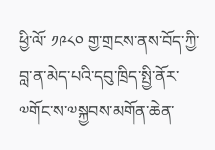ཕྱི་ལོ་ ༡༩༨༠ གྱ་གྲངས་ནས་བོད་ཀྱི་བླ་ན་མེད་པའི་དབུ་ཁྲིད་སྤྱི་ནོར་༧གོང་ས་༧སྐྱབས་མགོན་ཆེན་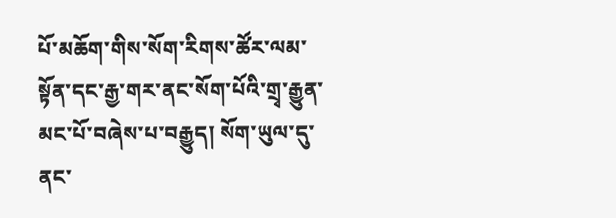པོ་མཆོག་གིས་སོག་རིགས་ཚོར་ལམ་སྟོན་དང་རྒྱ་གར་ནང་སོག་པོའི་གྲྭ་རྒྱུན་མང་པོ་བཞེས་པ་བརྒྱུད། སོག་ཡུལ་དུ་ནང་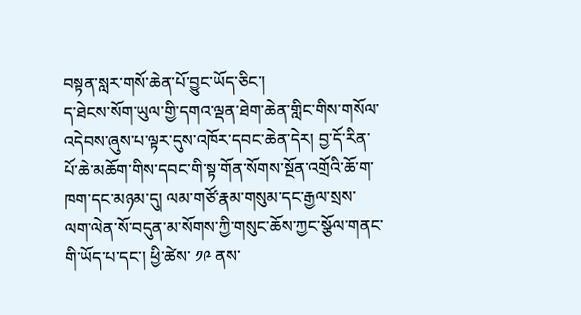བསྟན་སླར་གསོ་ཆེན་པོ་བྱུང་ཡོད་ཅིང་།
ད་ཐེངས་སོག་ཡུལ་གྱི་དགའ་ལྡན་ཐེག་ཆེན་གླིང་གིས་གསོལ་འདེབས་ཞུས་པ་ལྟར་དུས་འཁོར་དབང་ཆེན་དེར། བྱ་དོ་རིན་པོ་ཆེ་མཆོག་གིས་དབང་གི་སྟ་གོན་སོགས་སྔོན་འགྲོའི་ཆོ་ག་ཁག་དང་མཉམ་དུ། ལམ་གཙོ་རྣམ་གསུམ་དང་རྒྱལ་སྲས་ལག་ལེན་སོ་བདུན་མ་སོགས་ཀྱི་གསུང་ཆོས་ཀྱང་སྩོལ་གནང་གི་ཡོད་པ་དང་། ཕྱི་ཚེས་ ༡༩ ནས་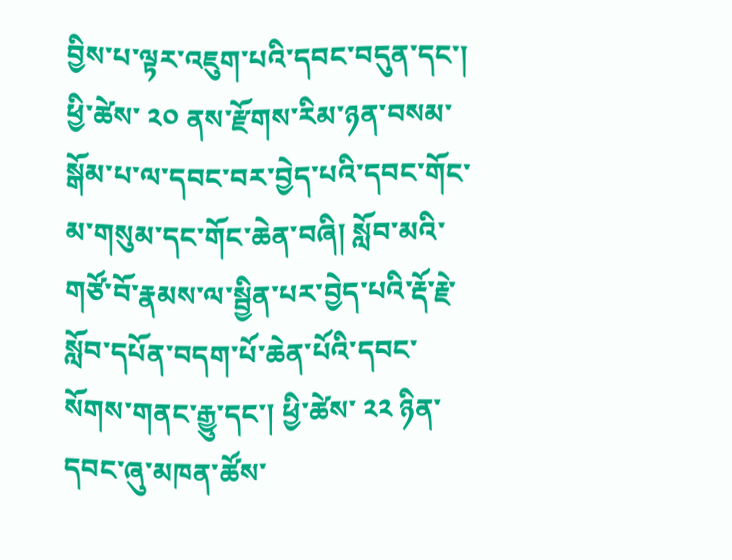བྱིས་པ་ལྟར་འཇུག་པའི་དབང་བདུན་དང་། ཕྱི་ཚེས་ ༢༠ ནས་རྫོགས་རིམ་ཉན་བསམ་སྒོམ་པ་ལ་དབང་བར་བྱེད་པའི་དབང་གོང་མ་གསུམ་དང་གོང་ཆེན་བཞི། སློབ་མའི་གཙོ་བོ་རྣམས་ལ་སྦྱིན་པར་བྱེད་པའི་རྡོ་རྗེ་སློབ་དཔོན་བདག་པོ་ཆེན་པོའི་དབང་སོགས་གནང་རྒྱུ་དང་། ཕྱི་ཚེས་ ༢༢ ཉིན་དབང་ཞུ་མཁན་ཚོས་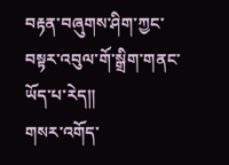བརྟན་བཞུགས་ཤིག་ཀྱང་བསྟར་འབུལ་གོ་སྒྲིག་གནང་ཡོད་པ་རེད།།
གསར་འགོད་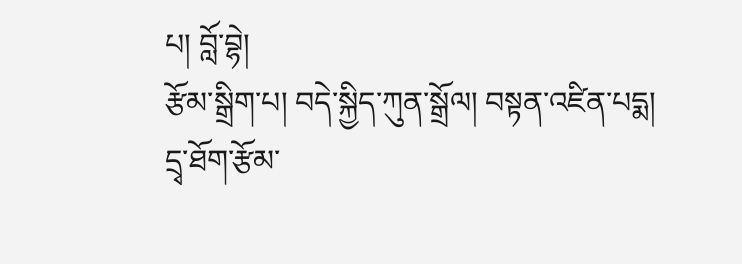པ། བློ་བྷེ།
རྩོམ་སྒྲིག་པ། བདེ་སྐྱིད་ཀུན་སྒྲོལ། བསྟན་འཛིན་པདྨ།
དྲྭ་ཐོག་རྩོམ་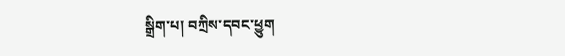སྒྲིག་པ། བཀྲིས་དབང་ཕྱུག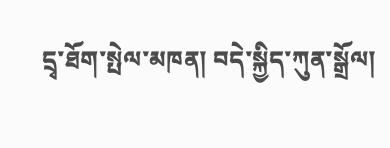དྲྭ་ཐོག་སྤེལ་མཁན། བདེ་སྐྱིད་ཀུན་སྒྲོལ།